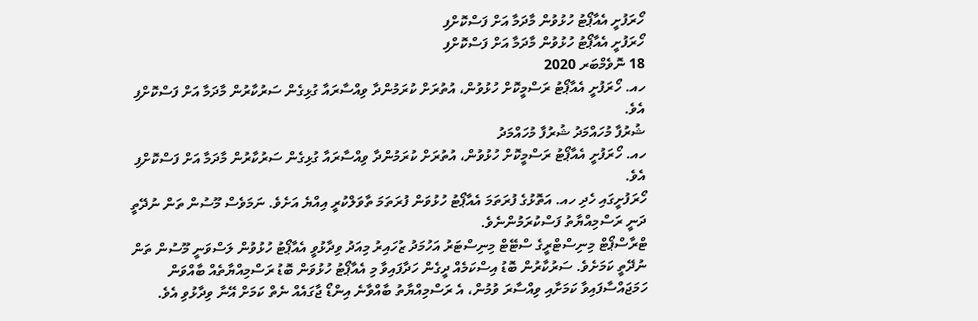ހޯރަފުށީ އެއާޕޯޓު ހުޅުވުން މާދަމާ އަށް ފަސްކޮށްފި
ހޯރަފުށީ އެއާޕޯޓު ހުޅުވުން މާދަމާ އަށް ފަސްކޮށްފި
18 ނޮވެމްބަރ 2020
ހއ. ހޯރަފުށީ އެއާޕޯޓު ރަސްމީކޮށް ހުޅުވުން، އުތުރަށް ކުރަމުންދާ ވިއްސާރައާ ގުޅިގެން ސަރުކާރުން މާދަމާ އަށް ފަސްކޮށްފި އެވެ.
ޝުރުފާ މުހައްމަދު ޝުރުފާ މުހައްމަދު
ހއ. ހޯރަފުށީ އެއާޕޯޓު ރަސްމީކޮށް ހުޅުވުން، އުތުރަށް ކުރަމުންދާ ވިއްސާރައާ ގުޅިގެން ސަރުކާރުން މާދަމާ އަށް ފަސްކޮށްފި އެވެ.
ހޯރަފުށީގައި ހެދި ހއ. އަތޮޅުގެ ފުރަތަމަ އެއާޕޯޓު ހުޅުވަން ފުރަތަމަ ތާވަލްކުރީ އިއްޔެ އަށެވެ. ނަމަވެސް މޫސުން ތަން ނުދޭތީ ދަނީ ރަސްމިއްޔާތު ފަސްކުރަމުންނެވެ.
ޓްރާސްޕޯޓް މިނިސްޓްރީގެ ސްޓޭޓް މިނިސްޓަރު އަހުމަދު ޒުހައިރު މިއަދު ވިދާޅުވީ އެއާޕޯޓު ހުޅުވުން ލަސްވަނީ މޫސުން ތަން ނުދޭތީ ކަމަށެވެ. ސަރުކާރުން ބޮޑު އިސްކަމެއް ދީގެން ހަދާފައިވާ މި އެއާޕޯޓު ހުޅުވަން ބޮޑު ރަސްމިއްޔާތެއް ބާއްވަން ހަމަޖައްސާފައިވާ ކަމަށާއި ވިއްސާރަ ވުމުން، އެ ރަސްމިއްޔާތު ބާއްވާނެ އިންޑޯ ޖާގައެއް ނެތް ކަމަށް އޭނާ ވިދާޅުވި އެވެ.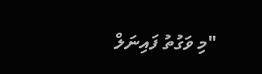"މި ވަގުތު ފައިނަލް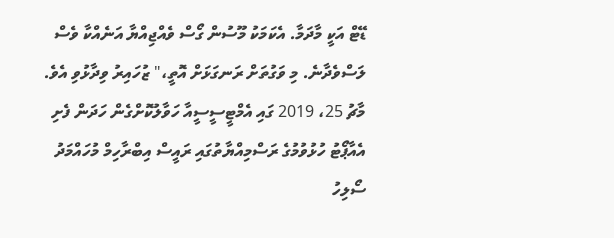ޑޭޓް އަކީ މާދަމާ. އެކަމަކު މޫސުން ގޯސް ވެއްޖިއްޔާ އަނެއްކާ ވެސް ލަސްވެދާނެ. މި ވަގުތަށް ރަނގަޅަށް އޮތީ،" ޒުހައިރު ވިދާޅުވި އެވެ.
މާޗު 25، 2019 ގައި އެމްޓީސީސީއާ ހަވާލުކޮށްގެން ހަދަން ފެށި އެއާޕޯޓު ހުޅުވުމުގެ ރަސްމިއްޔާތުގައި ރައީސް އިބްރާހިމް މުހައްމަދު ސޯލިހު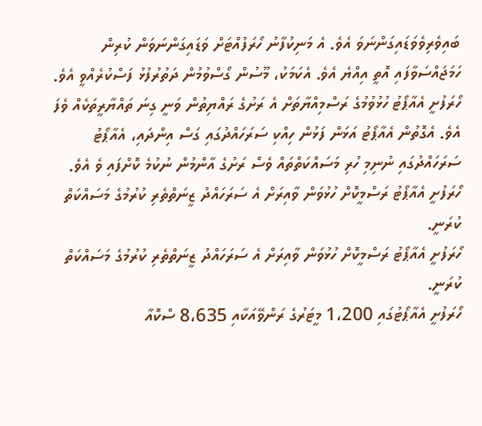ބައިވެރިވެވަޑައިގަންނަވަ އެވެ. އެ މަނިކުފާނު ހޯރަފުއްޓަށް ވަޑައިގަންނަވަން ކުރިން ހަމަޖައްސަވާފައި އޮތީ އިއްޔެ އެވެ. އެކަމަކު، މޫސުން ގޯސްވުމުން ދަތުރުފުޅު ފަސްކުރެއްވީ އެވެ.
ހޯރަފުށީ އެއާޕޯޓު ހުޅުވުމުގެ ރަސްމިއްޔާތަށް އެ ރަށުގެ ރައްޔިތުން ވަނީ ގިނަ ތައްޔާރީތަކެއް ވެފަ އެވެ. އެގޮތުން އެއާޕޯޓު އަޅަން ފަޅުން ހިއްކި ސަރަހައްދުގައި ގަސް އިންދައި، އެއާޕޯޓު ސަރަހައްދުގައި ނުނިމި ހުރި މަސައްކަތްތައް ވެސް ރަށުގެ އާންމުން ނުކުމެ ކޮށްފައި ވެ އެވެ.
ހޯރަފުށީ އެއާޕޯޓު ރަސްމީކޮށް ހުޅުވަން ވާއިރަށް އެ ސަރަހައްދު ޒީނަތްތެރި ކުރުމުގެ މަސައްކަތް ކުރަނީ.
ހޯރަފުށީ އެއާޕޯޓު ރަސްމީކޮށް ހުޅުވަން ވާއިރަށް އެ ސަރަހައްދު ޒީނަތްތެރި ކުރުމުގެ މަސައްކަތް ކުރަނީ.
ހޯރަފުށީ އެއާޕޯޓުގައި 1،200 މީޓަރުގެ ރަންވޭއަކާއި 8،635 ސްކޮއާ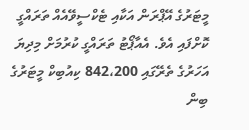މީޓަރުގެ އޭޕްރަން އަކާއި ޓެކްސީވޭއެއް ތަރައްގީ ކޮށްފައި އެވެ. އެއާޕޯޓު ތަރައްގީ ކުރުމަށް މިދިޔަ އަހަރުގެ ތެރޭގައި 842،200 ކިއުބިކް މީޓަރުގެ ބިން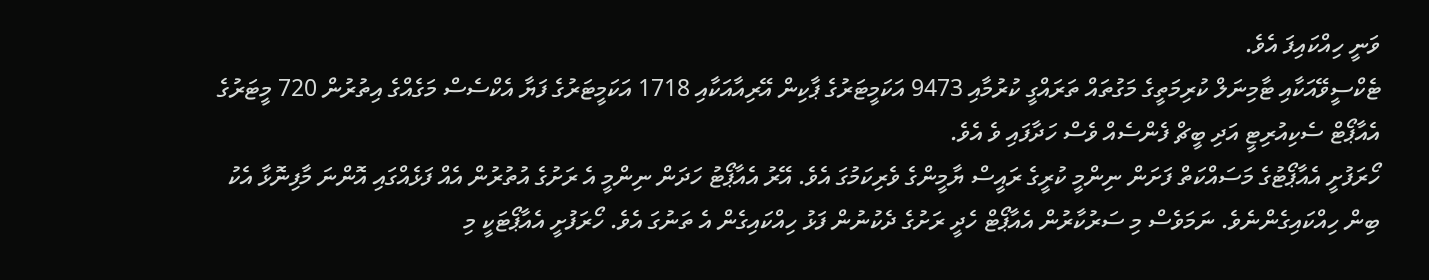ވަނީ ހިއްކައިފަ އެވެ.
ޓެކްސީވޭއަކާއި ޓާމިނަލް ކުރިމަތީގެ މަގުތައް ތަރައްގީ ކުރުމާއި 9473 އަކަމީޓަރުގެ ޕާކިން އޭރިއާއަކާއި 1718 އަކަމީޓަރުގެ ފަޔާ އެކްސެސް މަގެއްގެ އިތުރުން 720 މީޓަރުގެ އެއާޕޯޓް ސެކިއުރިޓީ އަދި ބީޗް ފެންސެއް ވެސް ހަދާފައި ވެ އެވެ.
ހޯރަފުށީ އެއާޕޯޓުގެ މަސައްކަތް ފަށަން ނިންމީ ކުރީގެ ރައީސް ޔާމީންގެ ވެރިކަމުގަ އެވެ. އޭރު އެއާޕޯޓު ހަދަން ނިންމީ އެ ރަށުގެ އުތުރުން އެއް ފަޅެއްގައި އޮންނަ މާފިނޮޅާ އެކު ބިން ހިއްކައިގެންނެވެ. ނަމަވެސް މި ސަރުކާރުން އެއާޕޯޓް ހެދީ ރަށުގެ ދެކުނުން ފަޅު ހިއްކައިގެން އެ ތަނުގަ އެވެ. ހޯރަފުށީ އެއާޕޯޓަކީ މި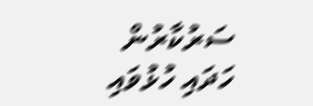ސަރުކާރުން ހަދައި ހުޅުވައި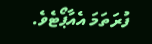ފުރަތަމަ އެއާޕޯޓެވެ.